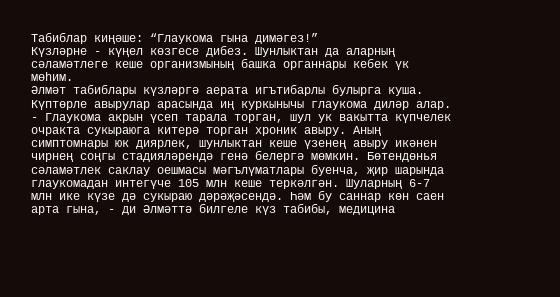Табиблар киңәше: “Глаукома гына димәгез!”
Күзләрне - күңел көзгесе дибез. Шунлыктан да аларның сәламәтлеге кеше организмының башка органнары кебек үк мөһим.
Әлмәт табиблары күзләргә аерата игътибарлы булырга куша. Күптөрле авырулар арасында иң куркынычы глаукома диләр алар.
- Глаукома акрын үсеп тарала торган, шул ук вакытта күпчелек очракта сукыраюга китерә торган хроник авыру. Аның симптомнары юк диярлек, шунлыктан кеше үзенең авыру икәнен чирнең соңгы стадияләрендә генә белергә мөмкин. Бөтендөнья сәламәтлек саклау оешмасы мәгълүматлары буенча, җир шарында глаукомадан интегүче 105 млн кеше теркәлгән. Шуларның 6-7 млн ике күзе дә сукыраю дәрәҗәсендә. Һәм бу саннар көн саен арта гына, - ди Әлмәттә билгеле күз табибы, медицина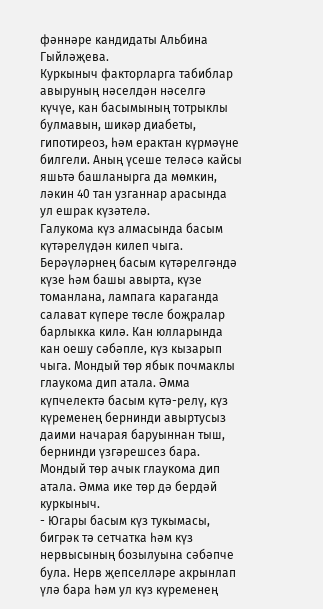фәннәре кандидаты Альбина Гыйләҗева.
Куркыныч факторларга табиблар авыруның нәселдән нәселгә күчүе, кан басымының тотрыклы булмавын, шикәр диабеты, гипотиреоз, һәм ерактан күрмәүне билгели. Аның үсеше теләсә кайсы яшьтә башланырга да мөмкин, ләкин 40 тан узганнар арасында ул ешрак күзәтелә.
Галукома күз алмасында басым күтәрелүдән килеп чыга. Берәүләрнең басым күтәрелгәндә күзе һәм башы авырта, күзе томанлана, лампага караганда салават күпере төсле боҗралар барлыкка килә. Кан юлларында кан оешу сәбәпле, күз кызарып чыга. Мондый төр ябык почмаклы глаукома дип атала. Әмма күпчелектә басым күтә-релү, күз күременең бернинди авыртусыз даими начарая баруыннан тыш, бернинди үзгәрешсез бара. Мондый төр ачык глаукома дип атала. Әмма ике төр дә бердәй куркыныч.
- Югары басым күз тукымасы, бигрәк тә сетчатка һәм күз нервысының бозылуына сәбәпче була. Нерв җепселләре акрынлап үлә бара һәм ул күз күременең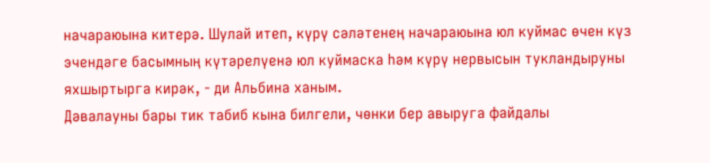начараюына китерә. Шулай итеп, күрү сәләтенең начараюына юл куймас өчен күз эчендәге басымның күтәрелүенә юл куймаска һәм күрү нервысын тукландыруны яхшыртырга кирәк, - ди Альбина ханым.
Дәвалауны бары тик табиб кына билгели, чөнки бер авыруга файдалы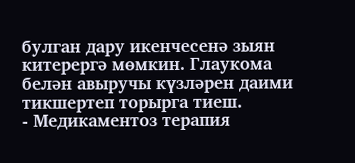булган дару икенчесенә зыян китерергә мөмкин. Глаукома белән авыручы күзләрен даими тикшертеп торырга тиеш.
- Медикаментоз терапия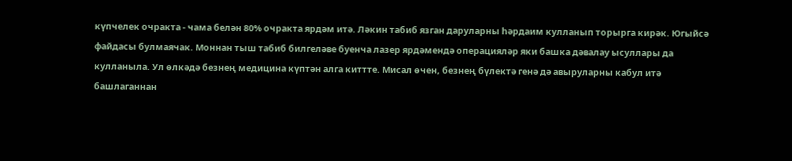күпчелек очракта - чама белән 80% очракта ярдәм итә. Ләкин табиб язган даруларны һәрдаим кулланып торырга кирәк. Югыйсә файдасы булмаячак. Моннан тыш табиб билгеләве буенча лазер ярдәмендә операцияләр яки башка дәвалау ысуллары да кулланыла. Ул өлкәдә безнең медицина күптән алга киттте. Мисал өчен, безнең бүлектә генә дә авыруларны кабул итә башлаганнан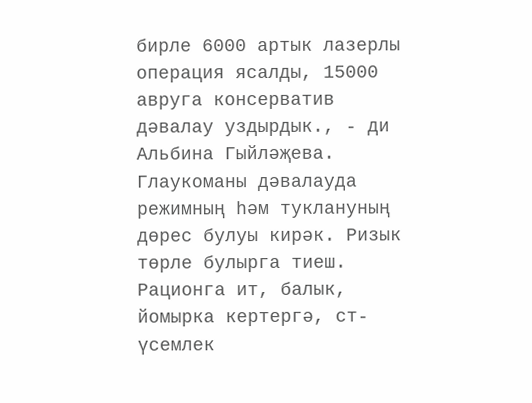бирле 6000 артык лазерлы операция ясалды, 15000 авруга консерватив дәвалау уздырдык., - ди Альбина Гыйләҗева.
Глаукоманы дәвалауда режимның һәм туклануның дөрес булуы кирәк. Ризык төрле булырга тиеш. Рационга ит, балык, йомырка кертергә, ст-үсемлек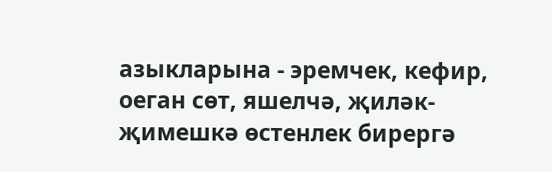азыкларына - эремчек, кефир, оеган сөт, яшелчә, җиләк-җимешкә өстенлек бирергә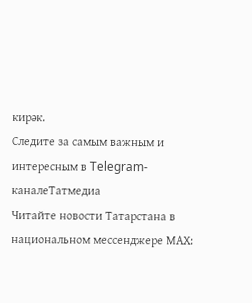кирәк.
Следите за самым важным и интересным в Telegram-каналеТатмедиа
Читайте новости Татарстана в национальном мессенджере MАХ: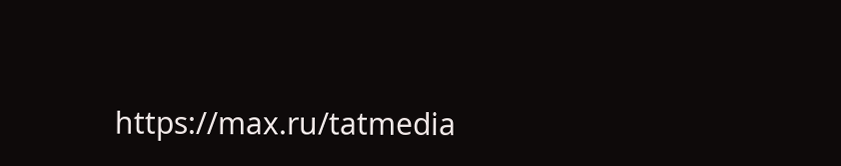https://max.ru/tatmedia